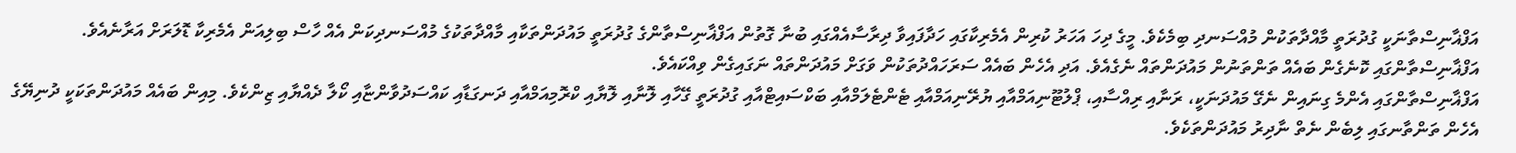އަފްޣާނިސްތާނަކީ ގުދުރަތީ މާއްދާތަކުން މުއްސަނދި ބިމެކެވެ. މީގެ ދިހަ އަހަރު ކުރިން އެމެރިކާގައި ހަދާފައިވާ ދިރާސާއެއްގައި ބުނާ ގޮތުން އަފްޣާނިސްތާންގެ ގުދުރަތީ މައުދަންތަކާއި މާއްދާތަކުގެ މުއްސަނދިކަން އެއް ހާސް ބިލިއަން އެމެރިކާ ޑޮލަރަށް އަރާނެއެވެ.
އަފްޣާނިސްތާންގައި ކޮނެގެން ބައެއް ތަންތަނުން މައުދަންތައް ނެގެއެވެ. އަދި އެހެން ބައެއް ސަރަހައްދުތަކުން ވަގަށް މައުދަންތައް ނަގައިގެން ވިއްކައެވެ.
އަފްޣާނިސްތާންގައި އެންމެ ގިނައިން ނެގޭ މައުދަނަކީ، ރަނާއި ރިއްސާއި، ޕްލުޓޫނިއަމްއާއި ޔުރޭނިއަމްއާއި ޓެންޓެލަމްއާއި ބަކްސައިޓްއާއި ގުދުރަތީ ގޭހާއި ލޮނާއި ލޮޔާއި ކްރޮމިއަމްއާއި ދަނގަޑާއި ކައްސަދުވާންޏާއި ކޯލާ ދެއްޔާއި ޒިންކެވެ. މިއިން ބައެއް މައުދަންތަކަކީ ދުނިޔޭގެ އެހެން ތަންތާނގައި ލިބެން ނެތް ނާދިރު މައުދަންތަކެވެ.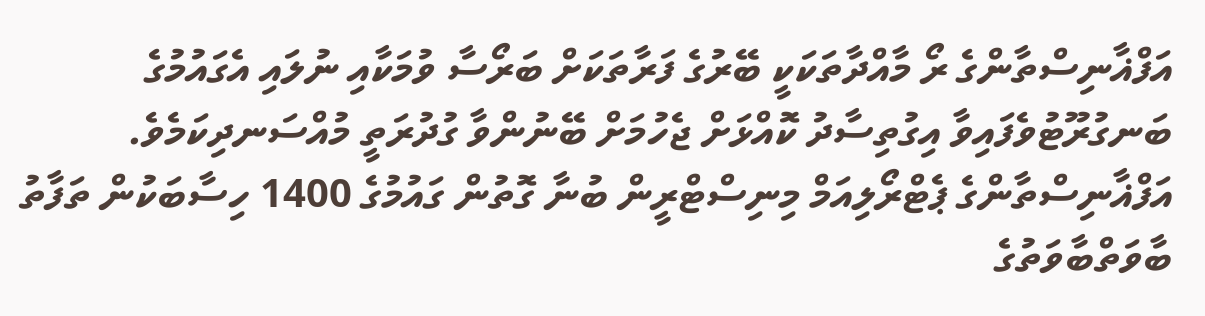އަފްޣާނިސްތާންގެ ރޯ މާއްދާތަކަކީ ބޭރުގެ ފަރާތަކަށް ބަރޯސާ ވުމަކާއި ނުލައި އެގައުމުގެ ބަނގުރޫޓުވެފައިވާ އިގުތިސާދު ކޮއްޅަށް ޖެހުމަށް ބޭނުންވާ ގުދުރަތީ މުއްސަނދިކަމެވެ.
އަފްޣާނިސްތާންގެ ޕެޓްރޯލިއަމް މިނިސްޓްރީން ބުނާ ގޮތުން ގައުމުގެ 1400 ހިސާބަކުން ތަފާތު ބާވަތްބާވަތުގެ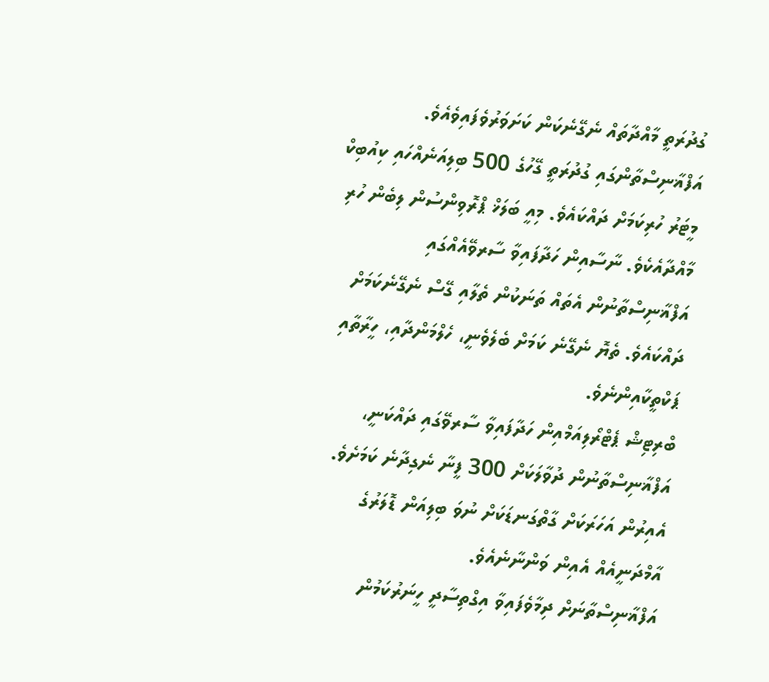ގުދުރަތީ މާއްދާތައް ނެގޭނެކަން ކަށަވަރުވެފައިވެއެވެ.
އަފްޣާނިސްތާންގައި ގުދުރަތީ ގޭހުގެ 500 ބިލިއަނެއްހައި ކިއުބިކް މީޓަރު ހުރިކަމަށް ދައްކައެވެ. މިއީ ބަލަޚް ޕްރޮވިންސުން ލިބެން ހުރި މާއްދާއެކެވެ. ނާސާއިން ހަދާފައިވާ ސާރވޭއެއްގައި އަފްޣާނިސްތާނުން އެތައް ތަނަކުން ތެލާއި ގޭސް ނެގޭނެކަމަށް ދައްކައެވެ. ތެޔޮ ނެގޭނެ ކަމަށް ބެލެވެނީ، ހެލްމަންދާއި، ހީރާތާއި ޕަކްތީކާއިންނެވެ.
ބްރިޓިޝް ޕެޓްރޯލިއަމްއިން ހަދާފައިވާ ސާރވޭގައި ދައްކަނީ، އަފްޣާނިސްތާނުން ދުވާލަކަށް 300 ފީނާ ނެގިދާނެ ކަމަށެވެ. އެއިރުން އަހަރަކަށް ގާތްގަނޑަކަށް ނުވަ ބިލިއަން ޑޮލަރުގެ އާމްދަނީއެއް އެއިން ވަންނާނެއެވެ.
އަފްޣާނިސްތާނަށް ދިމާވެފައިވާ އިގްތިސާދީ ހީނަރުކަމުން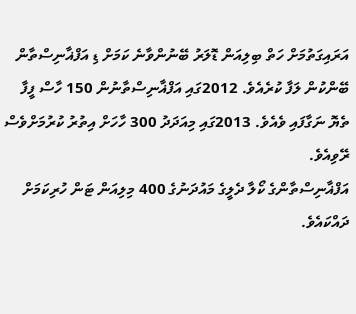އަރައިގަތުމަށް ހަތް ބިލިއަން ޑޮލަރު ބޭނުންވާނެ ކަމަށް ޑި އަފްޣާނިސްތާން ބޭންކުން ލަފާ ކުރެއެވެ. 2012ގައި އަފްޣާނިސްތާނުން 150 ހާސް ފީފާ ތެޔޮ ނަގާފައި ވެއެވެ. 2013ގައި މިއަދަދު 300 ހާހަށް އިތުރު ކުރުމަށްވެސް ރޭވިއެވެ.
އަފްޣާނިސްތާންގެ ކޯލާ ދެލީގެ މައުދަނުގެ 400 މިލިއަން ޓަން ހުރިކަމަށް ދައްކައެވެ.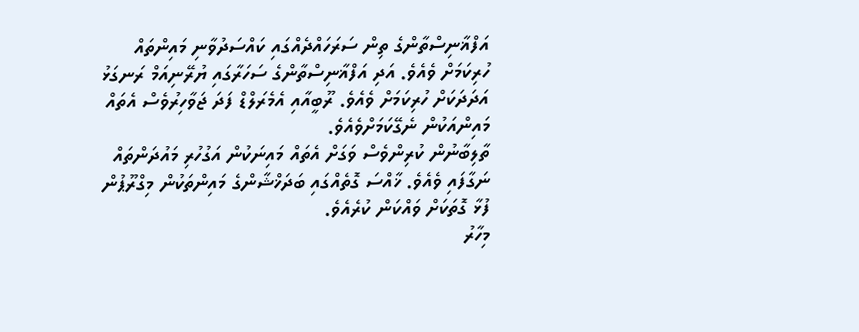އަފްޣާނިސްތާންގެ ތިން ސަރަހައްދެއްގައި ކައްސަދުވާނި މައިންތައް ހުރިކަމަށް ވެއެވެ. އަދި އަފްޣާނިސްތާންގެ ސަހަރާގައި ޔުރޭނިއަމް ރަނގަޅު އަދަދަކަށް ހުރިކަމަށް ވެއެވެ. ރޫބީއާއި އެމެރަލްޑް ފަދަ ޖަވާހިރުވެސް އެތައް މައިންއަކުން ނެގޭކަމަށްވެއެވެ.
ތާލިބާނުން ކުރިންވެސް ވަގަށް އެތައް މައިނަކުން އަގުހުރި މައުދަންތައް ނަގާފައި ވެއެވެ. ޚާއްސަ ގޮތެއްގައި ބަދަޚްޝާންގެ މައިންތަކުން މިގްރޫޕުން ފުޅާ ގޮތަކަށް ވައްކަން ކުރެއެވެ.
މިހާރު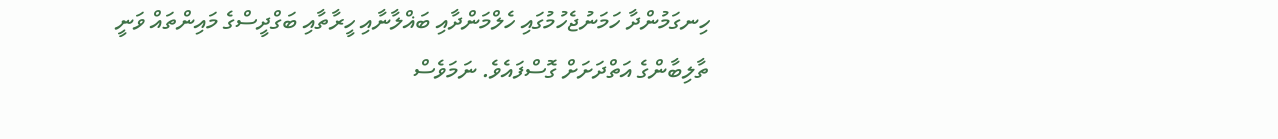ހިނގަމުންދާ ހަމަނުޖެހުމުގައި ހެލްމަންދާއި ބަޣްލާނާއި ހީރާތާއި ބަގްދީސްގެ މައިންތައް ވަނީ ތާލިބާންގެ އަތްދަށަށް ގޮސްފައެވެ. ނަމަވެސް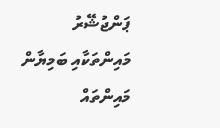ޕަންޖުޝޭރު މައިންތަކާއި ބަމިޔާން މައިންތައް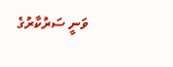ވަނީ ސަރުކާރުގެ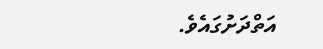އަތްދަށުގައެވެ.